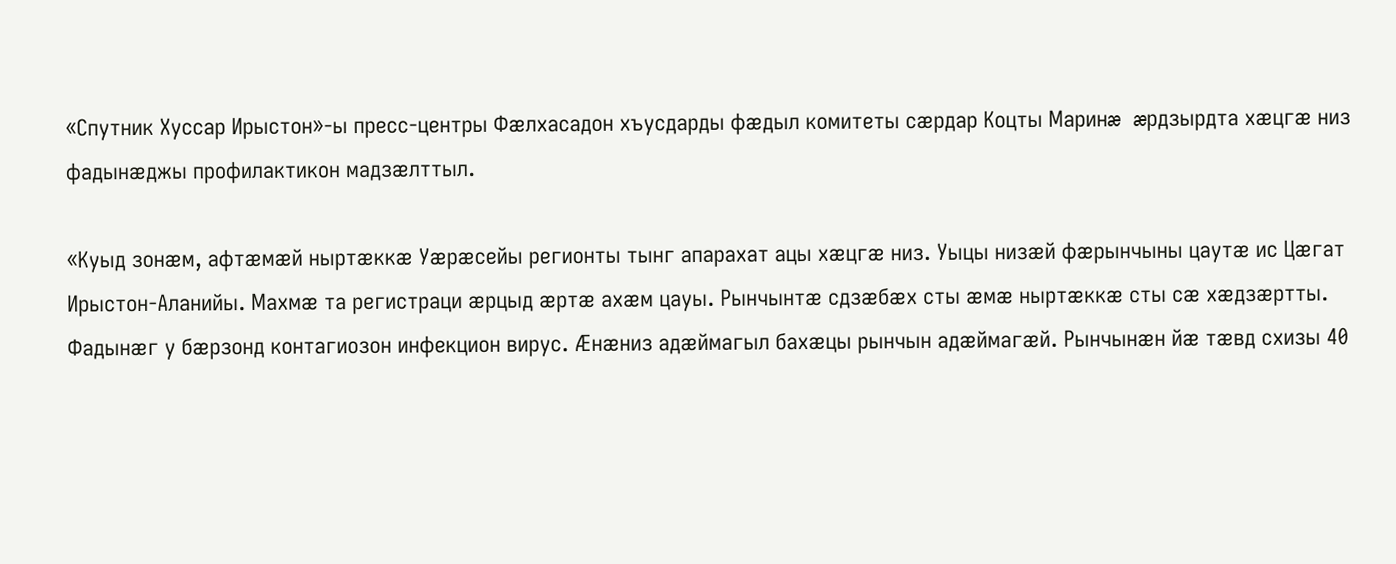«Спутник Хуссар Ирыстон»-ы пресс-центры Фæлхасадон хъусдарды фæдыл комитеты сæрдар Коцты Маринæ æрдзырдта хæцгæ низ фадынæджы профилактикон мадзæлттыл.

«Куыд зонæм, афтæмæй ныртæккæ Уæрæсейы регионты тынг апарахат ацы хæцгæ низ. Уыцы низæй фæрынчыны цаутæ ис Цæгат Ирыстон-Аланийы. Махмæ та регистраци æрцыд æртæ ахæм цауы. Рынчынтæ сдзæбæх сты æмæ ныртæккæ сты сæ хæдзæртты. Фадынæг у бæрзонд контагиозон инфекцион вирус. Æнæниз адæймагыл бахæцы рынчын адæймагæй. Рынчынæн йæ тæвд схизы 40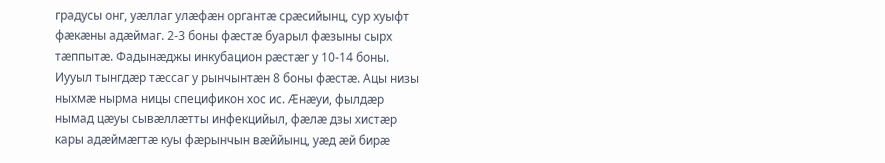градусы онг, уæллаг улæфæн органтæ срæсийынц, сур хуыфт фæкæны адæймаг. 2-3 боны фæстæ буарыл фæзыны сырх тæппытæ. Фадынæджы инкубацион рæстæг у 10-14 боны. Иууыл тынгдæр тæссаг у рынчынтæн 8 боны фæстæ. Ацы низы ныхмæ нырма ницы спецификон хос ис. Æнæуи, фылдæр нымад цæуы сывæллæтты инфекцийыл, фæлæ дзы хистæр кары адæймæгтæ куы фæрынчын вæййынц, уæд æй бирæ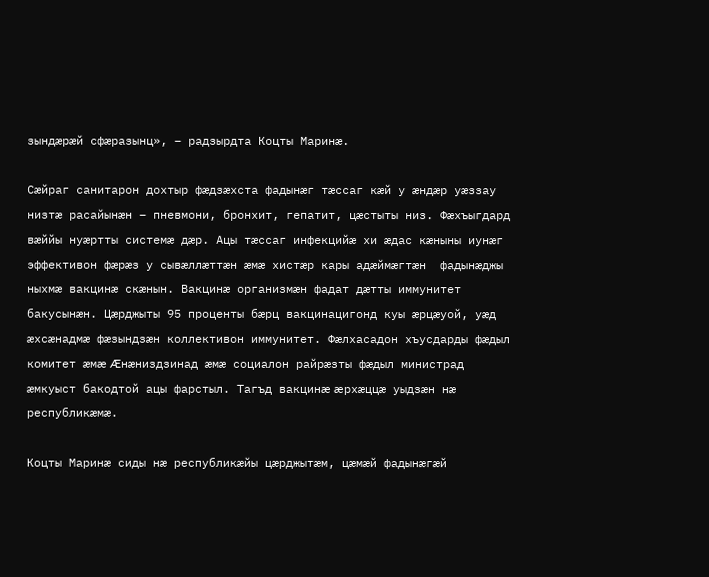зындæрæй сфæразынц», – радзырдта Коцты Маринæ.

Сæйраг санитарон дохтыр фæдзæхста фадынæг тæссаг кæй у æндæр уæззау низтæ расайынæн – пневмони, бронхит, гепатит, цæстыты низ. Фæхъыгдард вæййы нуæртты системæ дæр. Ацы тæссаг инфекцийæ хи æдас кæныны иунæг эффективон фæрæз у сывæллæттæн æмæ хистæр кары адæймæгтæн  фадынæджы ныхмæ вакцинæ скæнын. Вакцинæ организмæн фадат дæтты иммунитет бакусынæн. Цæрджыты 95 проценты бæрц вакцинацигонд куы æрцæуой, уæд æхсæнадмæ фæзындзæн коллективон иммунитет. Фæлхасадон хъусдарды фæдыл комитет æмæ Æнæниздзинад æмæ социалон райрæзты фæдыл министрад æмкуыст бакодтой ацы фарстыл. Тагъд вакцинæ æрхæццæ уыдзæн нæ республикæмæ.

Коцты Маринæ сиды нæ республикæйы цæрджытæм, цæмæй фадынæгæй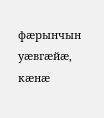фæрынчын уæвгæйæ, кæнæ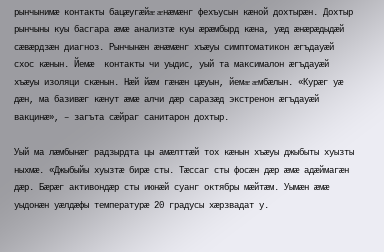рынчынимæ контакты бацæугæйæ æнæмæнг фехъусын кæной дохтырæн. Дохтыр рынчыны куы басгара æмæ анализтæ куы æрæмбырд кæна, уæд æнæрæдыдæй сæвæрдзæн диагноз. Рынчынæн æнæмæнг хъæуы симптоматикон æгъдауæй схос кæнын. Йемæ  контакты чи уыдис, уый та максималон æгъдауæй хъæуы изоляци скæнын. Нæй йæм гæнæн цæуын, йемæ æмбæлын. «Курæг уæ дæн, ма базивæг кæнут æмæ алчи дæр саразæд экстренон æгъдауæй вакцинæ», – загъта сæйраг санитарон дохтыр.

Уый ма лæмбынæг радзырдта цы амæлттæй тох кæнын хъæуы джыбыты хуызты ныхмæ. «Джыбыйы хуызтæ бирæ сты. Тæссаг сты фосæн дæр æмæ адæймагæн дæр. Бæрæг активондæр сты июнæй суанг октябры мæйтæм. Уымæн æмæ уыдонæн уæлдæфы температурæ 20 градусы хæрзвадат у.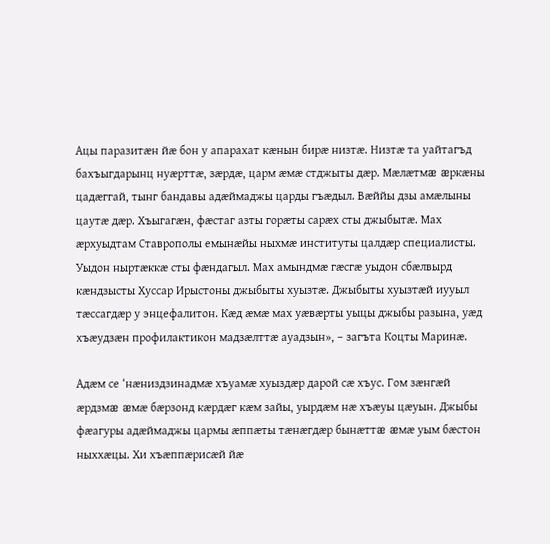Ацы паразитæн йæ бон у апарахат кæнын бирæ низтæ. Низтæ та уайтагъд бахъыгдарынц нуæрттæ, зæрдæ, царм æмæ стджыты дæр. Мæлæтмæ æркæны цадæггай, тынг бандавы адæймаджы царды гъæдыл. Вæййы дзы амæлыны цаутæ дæр. Хъыгагæн, фæстаг азты горæты сарæх сты джыбытæ. Мах æрхуыдтам Ставрополы емынæйы ныхмæ институты цалдæр специалисты. Уыдон ныртæккæ сты фæндагыл. Мах амындмæ гæсгæ уыдон сбæлвырд кæндзысты Хуссар Ирыстоны джыбыты хуызтæ. Джыбыты хуызтæй иууыл тæссагдæр у энцефалитон. Кæд æмæ мах уæвæрты уыцы джыбы разына, уæд хъæудзæн профилактикон мадзæлттæ ауадзын», – загъта Коцты Маринæ.

Адæм се ‘нæниздзинадмæ хъуамæ хуыздæр дарой сæ хъус. Гом зæнгæй æрдзмæ æмæ бæрзонд кæрдæг кæм зайы, уырдæм нæ хъæуы цæуын. Джыбы фæагуры адæймаджы цармы æппæты тæнæгдæр бынæттæ æмæ уым бæстон ныххæцы. Хи хъæппæрисæй йæ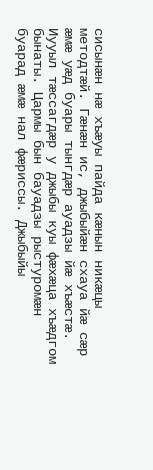сисынæн нæ хъæуы пайда кæнын никæцы методтæй. Гæнæн ис, джыбыйæн схауа йæ сæр æмæ уæд буары тынгдæр ауадзы йæ хъæстæ. Иууыл тæссагдæр у джыбы куы фæхæца хъæдгом бынаты. Цармы бын бауадзы рыстуромæн буарад æмæ нал фæриссы. Джыбыйы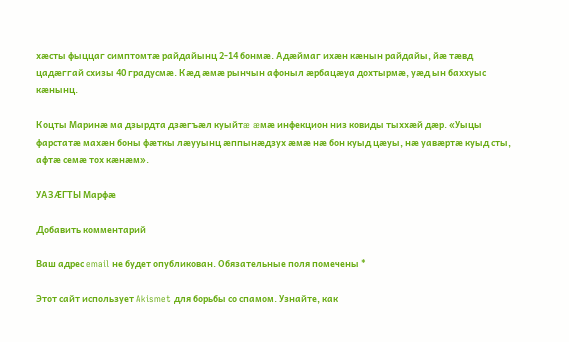хæсты фыццаг симптомтæ райдайынц 2-14 бонмæ. Адæймаг ихæн кæнын райдайы, йæ тæвд цадæггай схизы 40 градусмæ. Кæд æмæ рынчын афоныл æрбацæуа дохтырмæ, уæд ын баххуыс кæнынц.

Коцты Маринæ ма дзырдта дзæгъæл куыйтæ æмæ инфекцион низ ковиды тыххæй дæр. «Уыцы фарстатæ махæн боны фæткы лæууынц æппынæдзух æмæ нæ бон куыд цæуы, нæ уавæртæ куыд сты, афтæ семæ тох кæнæм».

УАЗÆГТЫ Марфæ

Добавить комментарий

Ваш адрес email не будет опубликован. Обязательные поля помечены *

Этот сайт использует Akismet для борьбы со спамом. Узнайте, как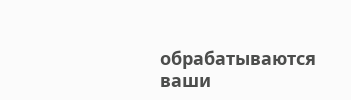обрабатываются ваши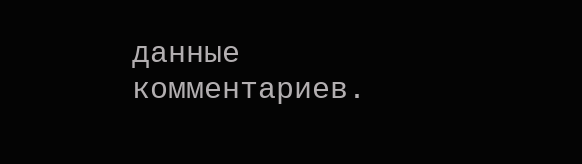данные комментариев.